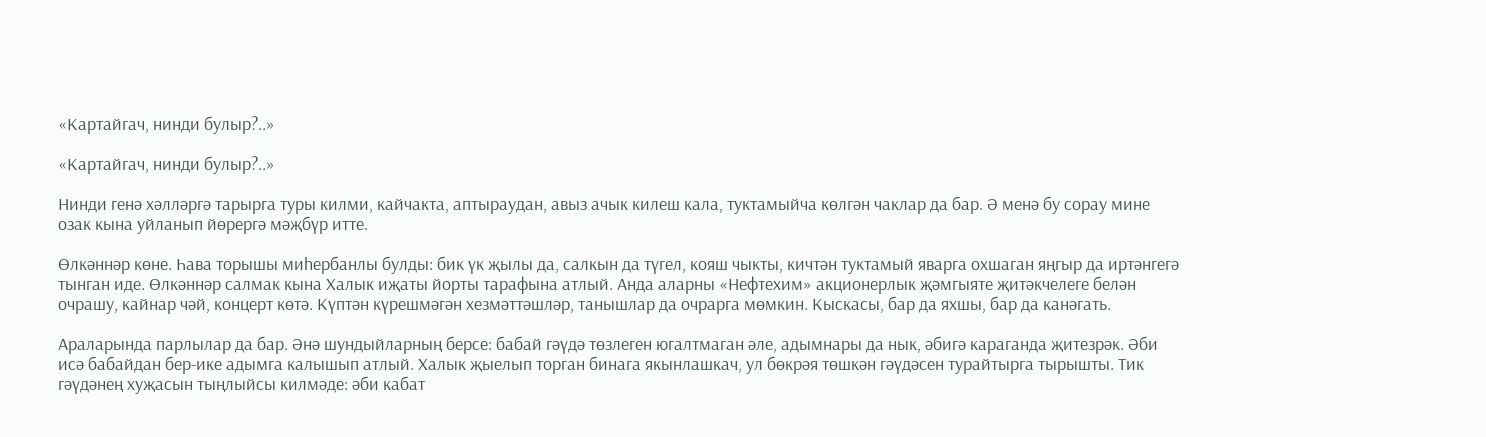«Картайгач, нинди булыр?..»

«Картайгач, нинди булыр?..»

Нинди генә хәлләргә тарырга туры килми, кайчакта, аптыраудан, авыз ачык килеш кала, туктамыйча көлгән чаклар да бар. Ә менә бу сорау мине озак кына уйланып йөрергә мәҗбүр итте.

Өлкәннәр көне. Һава торышы миһербанлы булды: бик үк җылы да, салкын да түгел, кояш чыкты, кичтән туктамый яварга охшаган яңгыр да иртәнгегә тынган иде. Өлкәннәр салмак кына Халык иҗаты йорты тарафына атлый. Анда аларны «Нефтехим» акционерлык җәмгыяте җитәкчелеге белән очрашу, кайнар чәй, концерт көтә. Күптән күрешмәгән хезмәттәшләр, танышлар да очрарга мөмкин. Кыскасы, бар да яхшы, бар да канәгать.

Араларында парлылар да бар. Әнә шундыйларның берсе: бабай гәүдә төзлеген югалтмаган әле, адымнары да нык, әбигә караганда җитезрәк. Әби исә бабайдан бер-ике адымга калышып атлый. Халык җыелып торган бинага якынлашкач, ул бөкрәя төшкән гәүдәсен турайтырга тырышты. Тик гәүдәнең хуҗасын тыңлыйсы килмәде: әби кабат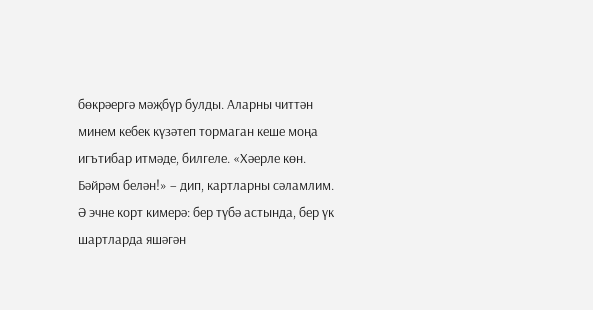бөкрәергә мәҗбүр булды. Аларны читтән минем кебек күзәтеп тормаган кеше моңа игътибар итмәде, билгеле. «Хәерле көн. Бәйрәм белән!» – дип, картларны сәламлим. Ә эчне корт кимерә: бер түбә астында, бер үк шартларда яшәгән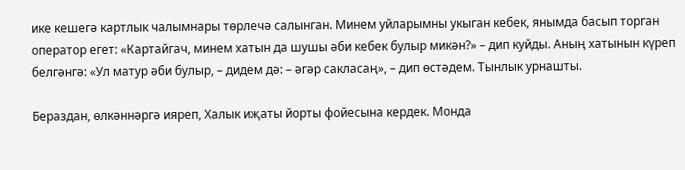ике кешегә картлык чалымнары төрлечә салынган. Минем уйларымны укыган кебек, янымда басып торган оператор егет: «Картайгач, минем хатын да шушы әби кебек булыр микән?» – дип куйды. Аның хатынын күреп белгәнгә: «Ул матур әби булыр, – дидем дә: – әгәр сакласаң», – дип өстәдем. Тынлык урнашты.

Бераздан, өлкәннәргә ияреп, Халык иҗаты йорты фойесына кердек. Монда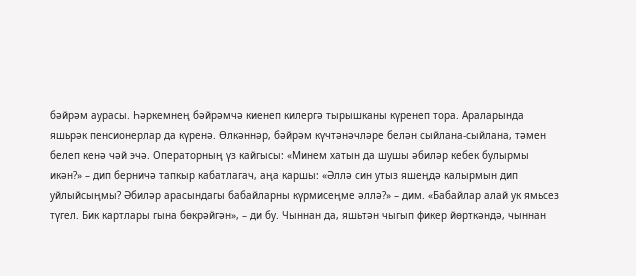бәйрәм аурасы. Һәркемнең бәйрәмчә киенеп килергә тырышканы күренеп тора. Араларында яшьрәк пенсионерлар да күренә. Өлкәннәр, бәйрәм күчтәнәчләре белән сыйлана-сыйлана, тәмен белеп кенә чәй эчә. Операторның үз кайгысы: «Минем хатын да шушы әбиләр кебек булырмы икән?» – дип берничә тапкыр кабатлагач, аңа каршы: «Әллә син утыз яшеңдә калырмын дип уйлыйсыңмы? Әбиләр арасындагы бабайларны күрмисеңме әллә?» – дим. «Бабайлар алай ук ямьсез түгел. Бик картлары гына бөкрәйгән», – ди бу. Чыннан да, яшьтән чыгып фикер йөрткәндә, чыннан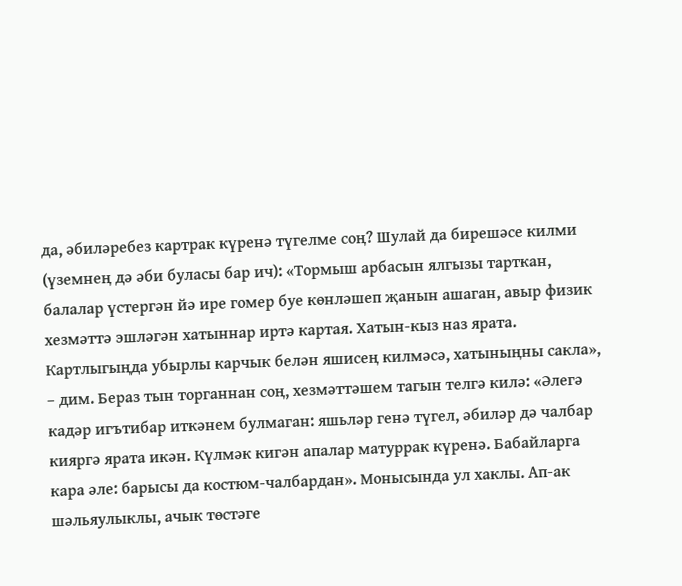да, әбиләребез картрак күренә түгелме соң? Шулай да бирешәсе килми (үземнең дә әби буласы бар ич): «Тормыш арбасын ялгызы тарткан, балалар үстергән йә ире гомер буе көнләшеп җанын ашаган, авыр физик хезмәттә эшләгән хатыннар иртә картая. Хатын-кыз наз ярата. Картлыгыңда убырлы карчык белән яшисең килмәсә, хатыныңны сакла», – дим. Бераз тын торганнан соң, хезмәттәшем тагын телгә килә: «Әлегә кадәр игътибар иткәнем булмаган: яшьләр генә түгел, әбиләр дә чалбар кияргә ярата икән. Күлмәк кигән апалар матуррак күренә. Бабайларга кара әле: барысы да костюм-чалбардан». Монысында ул хаклы. Ап-ак шәльяулыклы, ачык төстәге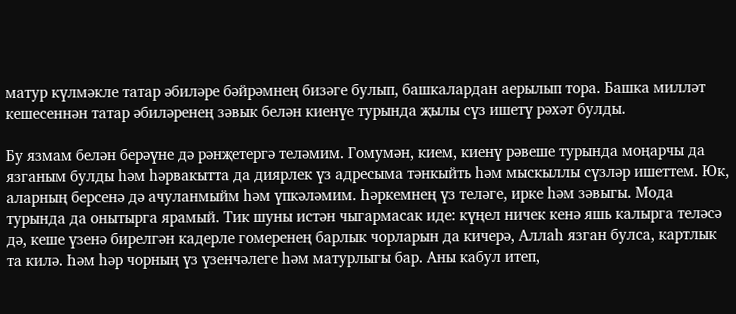матур күлмәкле татар әбиләре бәйрәмнең бизәге булып, башкалардан аерылып тора. Башка милләт кешесеннән татар әбиләренең зәвык белән киенүе турында җылы сүз ишетү рәхәт булды.

Бу язмам белән берәүне дә рәнҗетергә теләмим. Гомумән, кием, киенү рәвеше турында моңарчы да язганым булды һәм һәрвакытта да диярлек үз адресыма тәнкыйть һәм мыскыллы сүзләр ишеттем. Юк, аларның берсенә дә ачуланмыйм һәм үпкәләмим. Һәркемнең үз теләге, ирке һәм зәвыгы. Мода турында да онытырга ярамый. Тик шуны истән чыгармасак иде: күңел ничек кенә яшь калырга теләсә дә, кеше үзенә бирелгән кадерле гомеренең барлык чорларын да кичерә, Аллаһ язган булса, картлык та килә. Һәм һәр чорның үз үзенчәлеге һәм матурлыгы бар. Аны кабул итеп,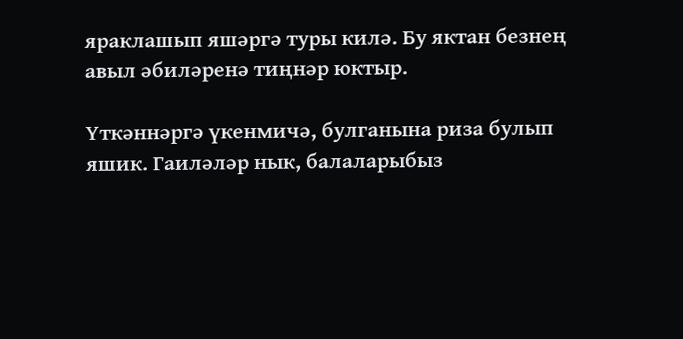яраклашып яшәргә туры килә. Бу яктан безнең авыл әбиләренә тиңнәр юктыр.

Үткәннәргә үкенмичә, булганына риза булып яшик. Гаиләләр нык, балаларыбыз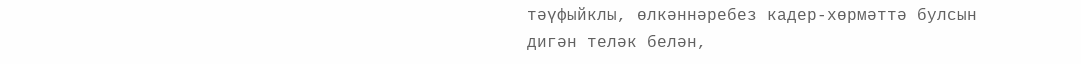тәүфыйклы, өлкәннәребез кадер-хөрмәттә булсын дигән теләк белән,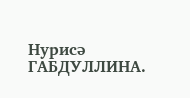Нурисә ГАБДУЛЛИНА.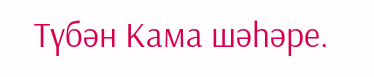Түбән Кама шәһәре.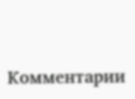Комментарии